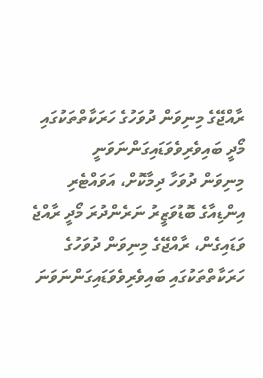ރާއްޖޭގެ މިނިވަން ދުވަހުގެ ހަރަކާތްތަކުގައި މޯދީ ބައިވެރިވެވަޑައިގަންނަވަނީ
މިނިވަން ދުވަހާ ދިމާކޮށް، އަވައްޓެރި އިންޑިއާގެ ބޮޑުވަޒީރު ނަރެންދުރަ މޯދީ ރާއްޖެ ވަޑައިގެން، ރާއްޖޭގެ މިނިވަން ދުވަހުގެ ހަރަކާތްތަކުގައި ބައިވެރިވެވަޑައިގަންނަވަނަ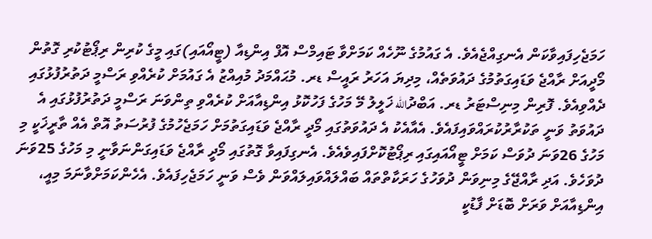ހަމަޖެހިފައިވާކަން އެނގިއްޖެއެވެ. އެ ގައުމުގެ ނޫހެއް ކަމަށްވާ ޓައިމްސް އޮފް އިންޑިއާ (ޓީއޯއައި)ގައި މީގެ ކުރިން ރިޕޯޓުކުރި ގޮތުން މޯދީއަށް ރާއްޖެ ވަޑައިގަތުމުގެ ދައުވަތެއް، މިދިޔަ އަހަރު ރައީސް ޑރ. މުޙައްމަދު މުއިއްޒު އެ ގައުމަށް ކުރެއްވި ރަސްމީ ދަތުރުފުޅުގައި ދެއްވިއެވެ. ފޮރިން މިނިސްޓަރު ޑރ. އަބްދުالله ޚަލީލު މޭ މަހުގެ ފަހުކޮޅު އިންޑިއާއަށް ކުރެއްވި ތިންވަނަ ރަސްމީ ދަތުރުފުޅުގައި އެ ދައުވަތު ވަނީ ތަކުރާރުކުރައްވައިފައެވެ. އެއާއެކު އެ ދައުވަތުގައި މޯދީ ރާއްޖެ ވަޑައިގަތުމަށް ހަމަޖެހުމުގެ ފުރުސަތު އޮތް އެއް ތާރީޚަކީ މި މަހުގެ 26ވަނަ ދުވަސް ކަމަށް ޓީއޯއައިގައި ރިޕޯޓުކޮށްފައިވެއެވެ. އެނގިފައިވާ ގޮތުގައި މޯދީ ރާއްޖެ ވަޑައިގަންނަވާނީ މި މަހުގެ 25ވަނަ ދުވަހެވެ. އަދި ރާއްޖޭގެ މިނިވަން ދުވަހުގެ ހަރަކާތްތައް ބައްލައްވައިލައްވަން ވެސް ވަނީ ހަމަޖެހިފައެވެ. އެހެންކަމަށްވާނަމަ މިއީ، އިންޑިއާއަށް ވަރަށް ބޮޑަށް ފާޑުކީ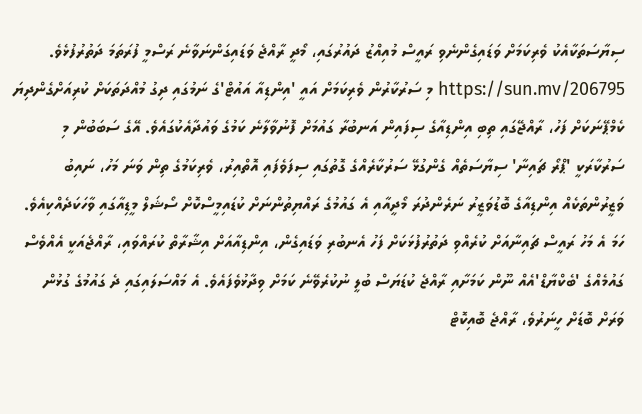ސިޔާސަތަކާއެކު ވެރިކަމަށް ވަޑައިގެންނެވި ރައީސް މުއިއްޒު ދައުރުގައި، މޯދީ ރާއްޖެ ވަޑައިގަންނަވާނެ ރަސްމީ ފުރަތަމަ ދަތުރުފުޅެވެ. https://sun.mv/206795 މި ސަރުކާރުން ވެރިކަމަށް އައީ 'އިންޑިއާ އައުޓް'ގެ ނަމުގައި ދިގު މުއްދަތަކަށް ކުރިއަށްގެންދިޔަ ކެމްޕޭނަކަށް ފަހު، ރާއްޖޭގައި ތިބި އިންޑިއާގެ ސިފައިން އަނބުރާ ގައުމަށް ފޮނުވާލާނެ ކަމުގެ ވައުދާއެކުގައެވެ. އޭގެ ސަބަބުން މި ސަރުކާރަކީ 'ޕްރޯ ޗައިނާ' ސިޔާސަތެއް ގެންގުޅޭ ސަރުކާރެއްގެ ގޮތުގައި ސިފަވެފައި އޮތްއިރު، ވެރިކަމުގެ ތިން ވަނަ މަހު، ނައިބު ވަޒީރުންތަކެއް އިންޑިއާގެ ބޮޑުވަޒީރު ނަރެންދުރަ މޯދީއާއި އެ ގައުމުގެ ރައްޔިތުންނަށް ކުޑައިމީސްކޮށް ސޯޝަލް މީޑިއާގައި ވާހަކަދެއްކިއެވެ. ހަމަ އެ މަހު ރައީސް ޗައިނާއަށް ކުރެއްވި ދަތުރުފުޅަކަށް ފަހު އެނބުރި ވަޑައިގެން، އިންޑިއާއަށް އިޝާރާތް ކުރައްވައި، ރާއްޖެއަކީ އެއްވެސް ގައުމެއްގެ 'ބެކްޔާޑް'އެއް ނޫން ކަމަށާއި ރާއްޖެ ކުޑަޔަސް ބުލީ ނުކުރެވޭނެ ކަމަށް ވިދާޅުވެފައެވެ. އެ މައްސަލައިގައި ދެ ގައުމުގެ ގުޅުން ވަރަށް ބޮޑަށް ހީނަރުވެ، ރާއްޖެ ބޮއިކޮޓް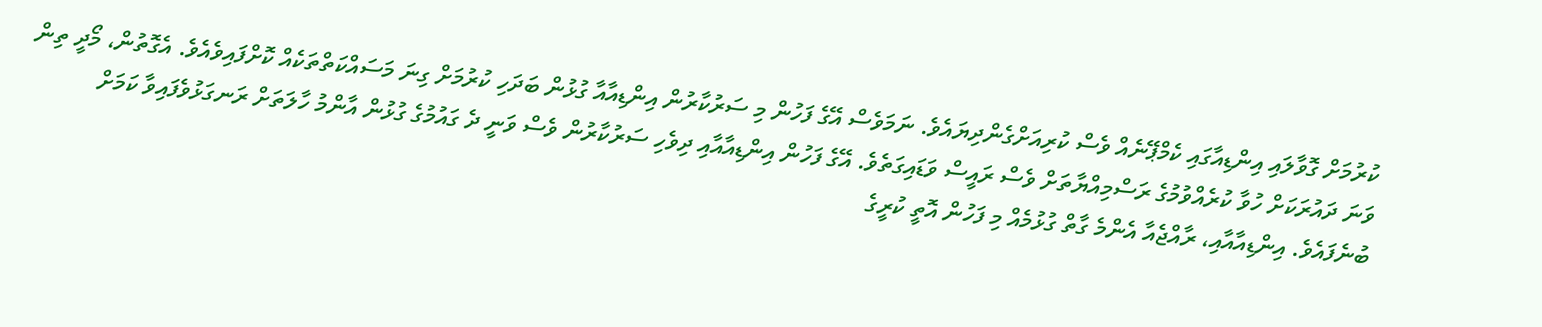ކުރުމަށް ގޮވާލައި އިންޑިއާގައި ކެމްޕޭނެއް ވެސް ކުރިއަށްގެންދިޔައެވެ. ނަމަވެސް އޭގެ ފަހުން މި ސަރުކާރުން އިންޑިއާއާ ގުޅުން ބަދަހި ކުރުމަށް ގިނަ މަސައްކަތްތަކެއް ކޮށްފައިވެއެވެ. އެގޮތުން، މޯދީ ތިން ވަނަ ދައުރަކަށް ހުވާ ކުރެއްވުމުގެ ރަސްމިއްޔާތަށް ވެސް ރައީސް ވަޑައިގަތެވެ. އޭގެ ފަހުން އިންޑިއާއާއި ދިވެހި ސަރުކާރުން ވެސް ވަނީ ދެ ގައުމުގެ ގުޅުން އާންމު ހާލަތަށް ރަނގަޅުވެފައިވާ ކަމަށް ބުނެފައެވެ. އިންޑިއާއާއި، ރާއްޖެއާ އެންމެ ގާތް ގުޅުމެއް މި ފަހުން އޮތީ ކުރީގެ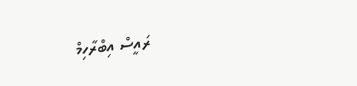ރައީސް އިބްރާހިމް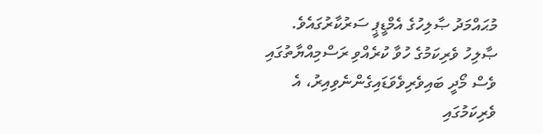މުޙައްމަދު ޞާލިހުގެ އެމްޑީޕީ ސަރުކާރުގައެވެ. ޞާލިހު ވެރިކަމުގެ ހުވާ ކުރެއްވި ރަސްމިއްޔާތުގައި ވެސް މޯދީ ބައިވެރިވެވަޑައިގެންނެވިއިރު، އެ ވެރިކަމުގައި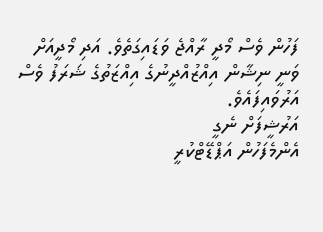ފަހުން ވެސް މޯދީ ރާއްޖެ ވަޑައިގަތެވެ. އަދި މޯދީއަށް ވަނީ ނިޝާން އިއްޒުއްދީނުގެ އިއްޒަތުގެ ޝަރަފު ވެސް އަރުވައިފައެވެ.
އަރުޝީފަށް ނެގީ
އެންމެފަހުން އަޕްޑޭޓްކުރީ